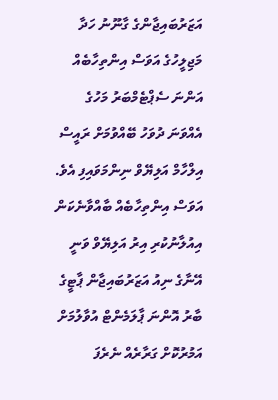އަޒަރުބައިޖާންގެ ގާނޫނު ހަދާ މަޖިލީހުގެ އަވަސް އިންތިހާބެއް އަންނަ ސެޕްޓެމްބަރު މަހުގެ އެއްވަނަ ދުވަހު ބޭއްވުމަށް ރައީސް އިލްހާމް އަލިޔޭވް ނިންމަވައިފި އެވެ.
އަވަސް އިންތިހާބެއް ބާއްވާނެކަން އިއުލާނުކުރި އިރު އަލިޔޭވް ވަނީ އޭނާގެ ނިއު އަޒަރުބައިޖާން ޕާޓީގެ ބާރު އޮންނަ ޕާލަމެންޓް އުވާލުމަށް އަމުރުކޮށް ގަރާރެއް ނެރެފަ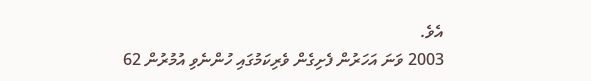އެވެ.
2003 ވަނަ އަހަރުން ފެށިގެން ވެރިކަމުގައި ހުންނެވި އުމުރުން 62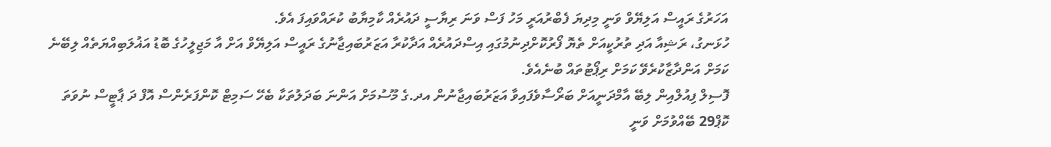އަހަރުގެ ރައީސް އަލިޔޭވް ވަނީ މިދިޔަ ފެބްރުއަރީ މަހު ފަސް ވަނަ ރިޔާސީ ދައުރެއް ކާމިޔާބު ކުރައްވައިފަ އެވެ.
ހުޅަނގު، ރަޝިއާ އަދި ތުރުކީއަށް ތެޔޮ ފޯރުކޮށްދިނުމުގައި އިސްދައުރެއް އަދާކުރާ އަޒަރުބައިޖާނުގެ ރައީސް އަލިޔޭވް އަށް އާ މަޖިލީހުގެ ބޮޑު އަޣުލަބިއްޔަތެއް ލިބޭނެ ކަމަށް އަންދާޒާކުރެވޭ ކަމަށް ރިޕޯޓުތައް ބުނެއެވެ.
ފޮސިލް ފިއުލްއިން ލިބޭ އާމްދަނީއަށް ބަރޯސާވެފައިވާ އަޒަރުބައިޖާނުން އދ.ގެ މޫސުމަށް އަންނަ ބަދަލުތަކާ ބެހޭ ސަމިޓް ކޮންފަރެންސް އޮފް ދަ ޕާޓީސް ނުވަތަ ކޮޕް29 ބޭއްވުމަށް ވަނީ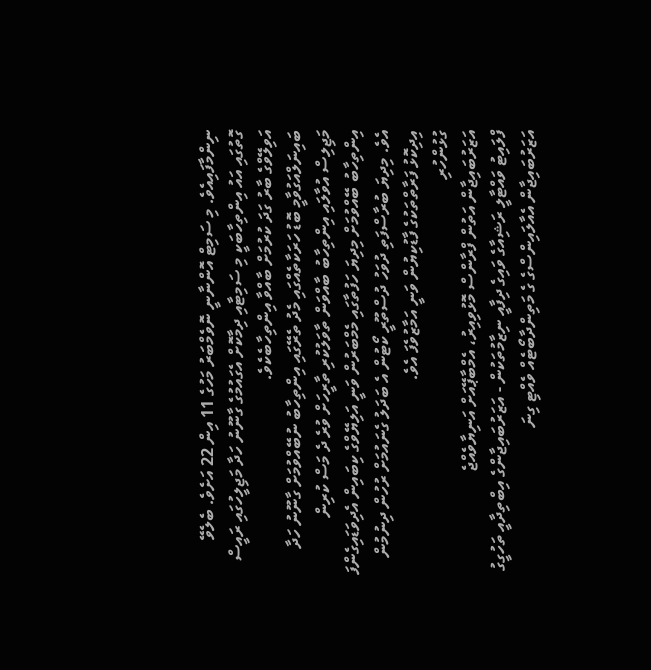ނިންމާފައިއެވެ. މި ސަމިޓް އޮންނާނީ ނޮވެމްބަރު މަހުގެ 11 އިން 22 އަށެވެ. ބެލެވޭ ގޮތުގައި އައު އިންތިހާބަކީ މި ސަމިޓާއި ދިމާކޮށް އެގައުމުގެ ގާނޫނު ހަދާ މަޖިލީހުގައި ރައީސް އަވިލޭވްގެ ބާރު ގަދަ ކުރުމަށް ބާއްވާ އިންތިހާބެކެވެ.
ބައިނަލްއަގުވާމީ ބޮޑު ހަރަކާތެއްގައި މެދު ތެރޭގައި އިންތިހާބު ނުބޭއްވުމަށް ގާނޫނު ހަދާ މަޖިލިސް އުވާލައި އިންތިހާބު ބާއްވަން ތާވަލުކުރި ތާރީހަށް ވުރެ ދެ މަސް ކުރިން އިންތިހާބު ބޭއްވުމަށް މިދިޔަ ހަފުތާގައި މެމްބަރުން ވަނީ އަލިޔޭވްގެ ކިބައިން އެދިވަޑައިގެންފަ އެވެ. މިދިޔަ ބުރާސްފަތި ދުވަހު ދުސްތޫރީ ކޯޓުން އެ ބަދަލު ގެނައުމަށް ރުހުން ދިނުމުން އިދިކޮޅު ފަރާތްތަކުގެ ފާޑުކިޔުން ވަނީ އަމާޒުވެފަ އެވެ.
ގުޅުންހުރި
އަޒަރުބައިޖާން އަތުން ފްރާންސް މޮޅުވިއިރު، އެމްބާޕޭއަށް އަނިޔާވެއްޖެ
ފްލައިޓު ވައްޓާލީ ރަޝިއާގެ ވައިގެ ދިފާއީ ނިޒާމުތަކުން - އަޒަރުބައިޖާންގެ އިބްތިދާއީ ތަހުގީގު
އަޒަރުބައިޖާން އެއާލައިންސްގެ ގެ މަތިންދާބޯޓެއް ވެއްޓި ގިނަ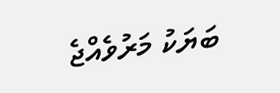ބަޔަކު މަރުވެއްޖެ